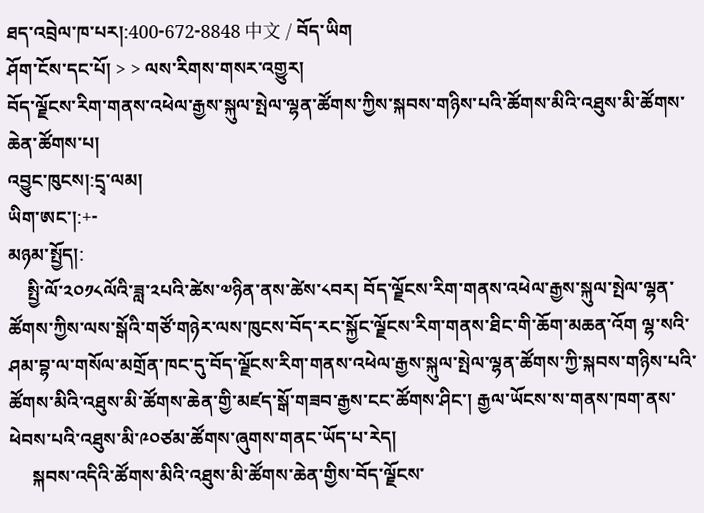ཐད་འབྲེལ་ཁ་པར།:400-672-8848 中文 / བོད་ཡིག
ཤོག་ངོས་དང་པོ། > > ལས་རིགས་གསར་འགྱུར།
བོད་ལྗོངས་རིག་གནས་འཕེལ་རྒྱས་སྐུལ་སྤེལ་ལྷན་ཚོགས་ཀྱིས་སྐབས་གཉིས་པའི་ཚོགས་མིའི་འཐུས་མི་ཚོགས་ཆེན་ཚོགས་པ།
འབྱུང་ཁུངས།:དྲྭ་ལམ།
ཡིག་ཨང་།:+-
མཉམ་སྤྱོད།:
    སྤྱི་ལོ་༢༠༡༨ལོའི་ཟླ་༢པའི་ཚེས་༧ཉིན་ནས་ཚེས་༨བར། བོད་ལྗོངས་རིག་གནས་འཕེལ་རྒྱས་སྐུལ་སྤེལ་ལྷན་ཚོགས་ཀྱིས་ལས་སྒོའི་གཙོ་གཉེར་ལས་ཁུངས་བོད་རང་སྐྱོང་ལྗོངས་རིག་གནས་ཐིང་གི་ཆོག་མཆན་འོག ལྷ་སའི་ཤམ་བྷ་ལ་གསོལ་མགྲོན་ཁང་དུ་བོད་ལྗོངས་རིག་གནས་འཕེལ་རྒྱས་སྐུལ་སྤེལ་ལྷན་ཚོགས་ཀྱི་སྐབས་གཉིས་པའི་ཚོགས་མིའི་འཐུས་མི་ཚོགས་ཆེན་གྱི་མཛད་སྒོ་གཟབ་རྒྱས་ངང་ཚོགས་ཤིང་། རྒྱལ་ཡོངས་ས་གནས་ཁག་ནས་ཕེབས་པའི་འཐུས་མི་༩༠ཙམ་ཚོགས་ཞུགས་གནང་ཡོད་པ་རེད།
     སྐབས་འདིའི་ཚོགས་མིའི་འཐུས་མི་ཚོགས་ཆེན་གྱིས་བོད་ལྗོངས་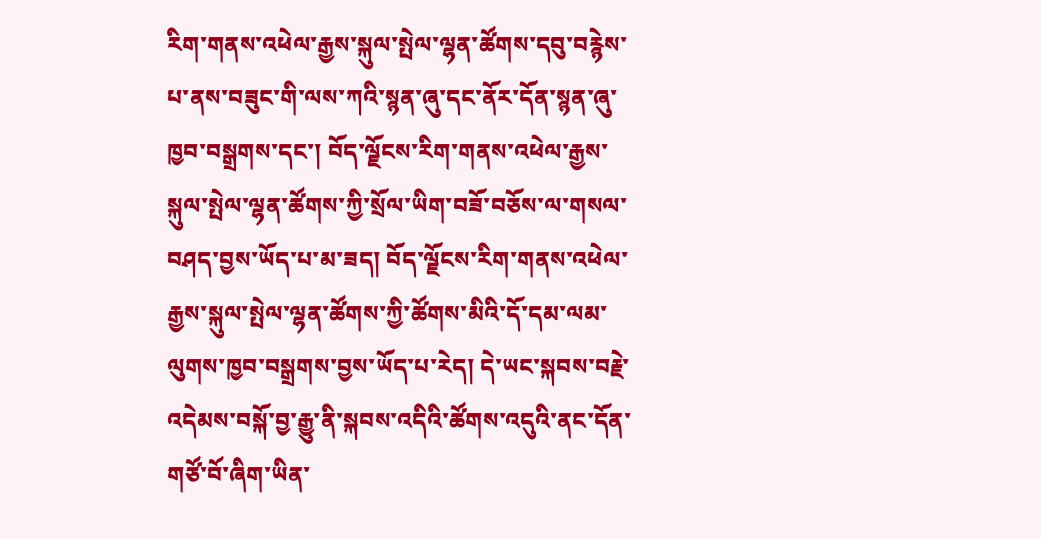རིག་གནས་འཕེལ་རྒྱས་སྐུལ་སྤེལ་ལྷན་ཚོགས་དབུ་བརྙེས་པ་ནས་བཟུང་གི་ལས་ཀའི་སྙན་ཞུ་དང་ནོར་དོན་སྙན་ཞུ་ཁྱབ་བསྒྲགས་དང་། བོད་ལྗོངས་རིག་གནས་འཕེལ་རྒྱས་སྐུལ་སྤེལ་ལྷན་ཚོགས་ཀྱི་སྲོལ་ཡིག་བཟོ་བཅོས་ལ་གསལ་བཤད་བྱས་ཡོད་པ་མ་ཟད། བོད་ལྗོངས་རིག་གནས་འཕེལ་རྒྱས་སྐུལ་སྤེལ་ལྷན་ཚོགས་ཀྱི་ཚོགས་མིའི་དོ་དམ་ལམ་ལུགས་ཁྱབ་བསྒྲགས་བྱས་ཡོད་པ་རེད། དེ་ཡང་སྐབས་བརྗེ་འདེམས་བསྐོ་བྱ་རྒྱུ་ནི་སྐབས་འདིའི་ཚོགས་འདུའི་ནང་དོན་གཙོ་བོ་ཞིག་ཡིན་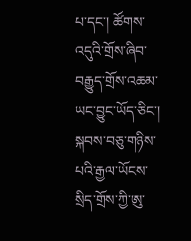པ་དང་། ཚོགས་འདུའི་གྲོས་ཞིབ་བརྒྱུད་གྲོས་འཆམ་ཡང་བྱུང་ཡོད་ཅིང་། སྐབས་བཅུ་གཉིས་པའི་རྒྱལ་ཡོངས་སྲིད་གྲོས་ཀྱི་ཨུ་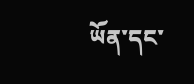ཡོན་དང་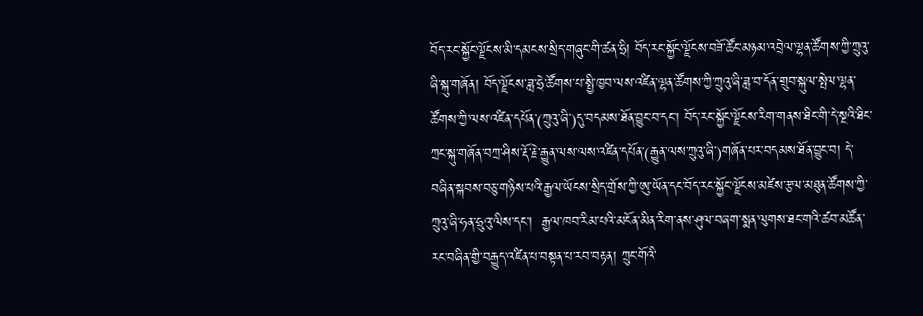བོད་རང་སྐྱོང་ལྗོངས་མི་དམངས་སྲིད་གཞུང་གི་ཚན་ཧྲི། བོད་རང་སྐྱོང་ལྗོངས་བཟོ་ཚོང་མཉམ་འབྲེལ་ལྷན་ཚོགས་ཀྱི་ཀྲུའུ་ཞི་སྐུ་གཞོན། བོད་ལྗོངས་ཟླ་ཧྲེ་ཚོགས་པ་སྤྱི་ཁྱབ་ལས་འཛིན་ལྷན་ཚོགས་ཀྱི་ཀྲུའུ་ཞི་ཟླ་བ་དོན་གྲུབ་སྐུལ་སྤེལ་ལྷན་ཚོགས་ཀྱི་ལས་འཛིན་དཔོན་(ཀྲུའུ་ཞི་)དུ་བདམས་ཐོན་བྱུང་བ་དང་། བོད་རང་སྐྱོང་ལྗོངས་རིག་གནས་ཐིང་གི་དེ་སྔའི་ཐིང་ཀྲང་སྐུ་གཞོན་བཀྲ་ཤིས་རྡོ་རྗེ་རྒྱུན་ལས་ལས་འཛིན་དཔོན་(རྒྱུན་ལས་ཀྲུའུ་ཞི་)གཞོན་པར་བདམས་ཐོན་བྱུང་བ། དེ་བཞིན་སྐབས་བཅུ་གཉིས་པའི་རྒྱལ་ཡོངས་སྲིད་གྲོས་ཀྱི་ཨུ་ཡོན་དང་བོད་རང་སྐྱོང་ལྗོངས་མཛེས་རྩལ་མཐུན་ཚོགས་ཀྱི་ཀྲུའུ་ཞི་ཧན་ཧྲུའུ་ལིས་དང་།  རྒྱལ་ཁབ་རིམ་པའི་མངོན་མིན་རིག་ནས་ཤུལ་བཞག་སྨན་ལུགས་ཐང་གའི་ཚབ་མཚོན་རང་བཞིན་གྱི་བརྒྱུད་འཛིན་པ་བསྟན་པ་རབ་བརྟན། ཀྲུང་གོའི་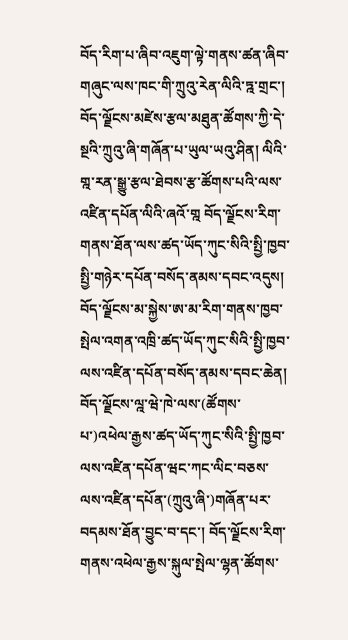བོད་རིག་པ་ཞིབ་འཇུག་ལྟེ་གནས་ཚན་ཞིབ་གཞུང་ལས་ཁང་གི་ཀྲུའུ་རེན་ལིའི་ཏྰ་གྲང་། བོད་ལྗོངས་མཛེས་རྩལ་མཐུན་ཚོགས་ཀྱི་དེ་སྔའི་ཀྲུའུ་ཞི་གཞོན་པ་ཡུལ་ཡའུ་ཤིན། ལིའི་གྰ་རན་སྒྱུ་རྩལ་ཐེབས་རྩ་ཚོགས་པའི་ལས་འཛིན་དཔོན་ལིའི་ཞའོ་གྰ བོད་ལྗོངས་རིག་གནས་ཐོན་ལས་ཚད་ཡོད་ཀུང་སིའི་སྤྱི་ཁྱབ་སྤྱི་གཉེར་དཔོན་བསོད་ནམས་དབང་འདུས། བོད་ལྗོངས་མ་སྐྱེས་ཨ་མ་རིག་གནས་ཁྱབ་སྤེལ་འགན་འཁྲི་ཚད་ཡོད་ཀུང་སིའི་སྤྱི་ཁྱབ་ལས་འཛིན་དཔོན་བསོད་ནམས་དབང་ཆེན། བོད་ལྗོངས་ལྰ་ཝེ་ཁེ་ལས་(ཚོགས་པ་)འཕེལ་རྒྱས་ཚད་ཡོད་ཀུང་སིའི་སྤྱི་ཁྱབ་ལས་འཛིན་དཔོན་ཝང་ཀང་ལིང་བཅས་ལས་འཛིན་དཔོན་(ཀྲུའུ་ཞི་)གཞོན་པར་བདམས་ཐོན་བྱུང་བ་དང་། བོད་ལྗོངས་རིག་གནས་འཕེལ་རྒྱས་སྐུལ་སྤེལ་ལྷན་ཚོགས་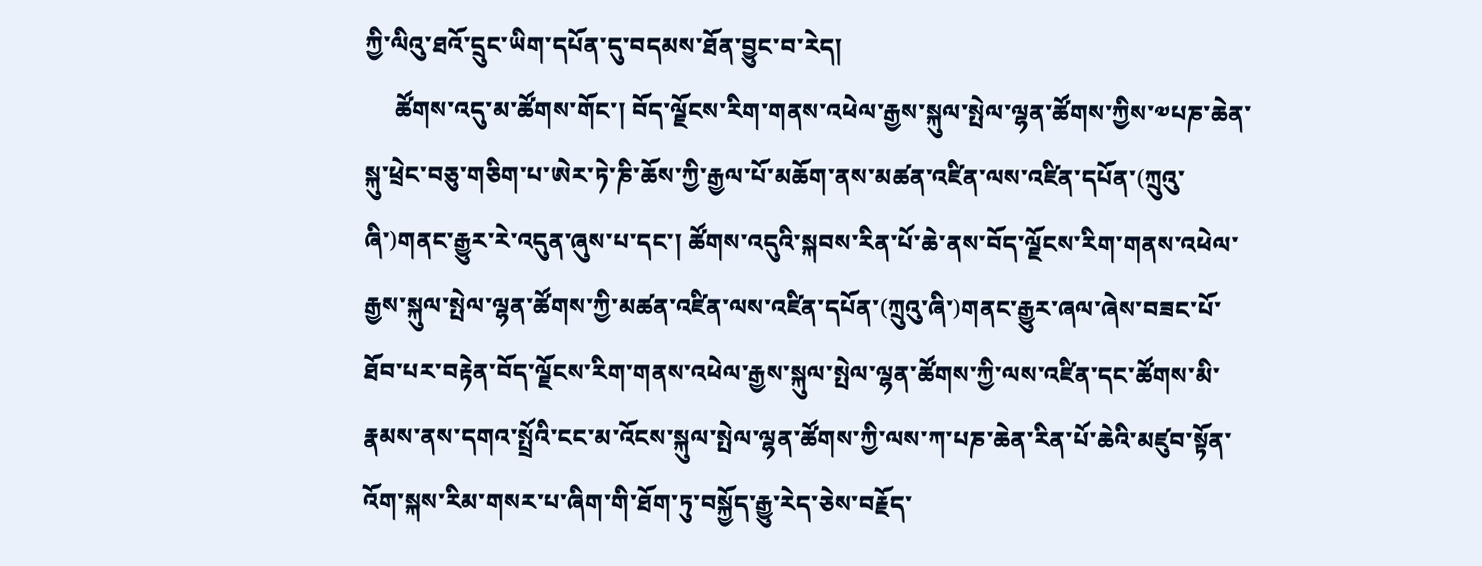ཀྱི་ལིའུ་ཐའོ་དྲུང་ཡིག་དཔོན་དུ་བདམས་ཐོན་བྱུང་བ་རེད།
     ཚོགས་འདུ་མ་ཚོགས་གོང་། བོད་ལྗོངས་རིག་གནས་འཕེལ་རྒྱས་སྐུལ་སྤེལ་ལྷན་ཚོགས་ཀྱིས་༧པཎ་ཆེན་སྐུ་ཕྲེང་བཅུ་གཅིག་པ་ཨེར་ཏེ་ཎི་ཆོས་ཀྱི་རྒྱལ་པོ་མཆོག་ནས་མཚན་འཛིན་ལས་འཛིན་དཔོན་(ཀྲུའུ་ཞི་)གནང་རྒྱུར་རེ་འདུན་ཞུས་པ་དང་། ཚོགས་འདུའི་སྐབས་རིན་པོ་ཆེ་ནས་བོད་ལྗོངས་རིག་གནས་འཕེལ་རྒྱས་སྐུལ་སྤེལ་ལྷན་ཚོགས་ཀྱི་མཚན་འཛིན་ལས་འཛིན་དཔོན་(ཀྲུའུ་ཞི་)གནང་རྒྱུར་ཞལ་ཞེས་བཟང་པོ་ཐོབ་པར་བརྟེན་བོད་ལྗོངས་རིག་གནས་འཕེལ་རྒྱས་སྐུལ་སྤེལ་ལྷན་ཚོགས་ཀྱི་ལས་འཛིན་དང་ཚོགས་མི་རྣམས་ནས་དགའ་སྤྲོའི་ངང་མ་འོངས་སྐུལ་སྤེལ་ལྷན་ཚོགས་ཀྱི་ལས་ཀ་པཎ་ཆེན་རིན་པོ་ཆེའི་མཛུབ་སྟོན་འོག་སྐས་རིམ་གསར་པ་ཞིག་གི་ཐོག་ཏུ་བསྐྱོད་རྒྱུ་རེད་ཅེས་བརྗོད་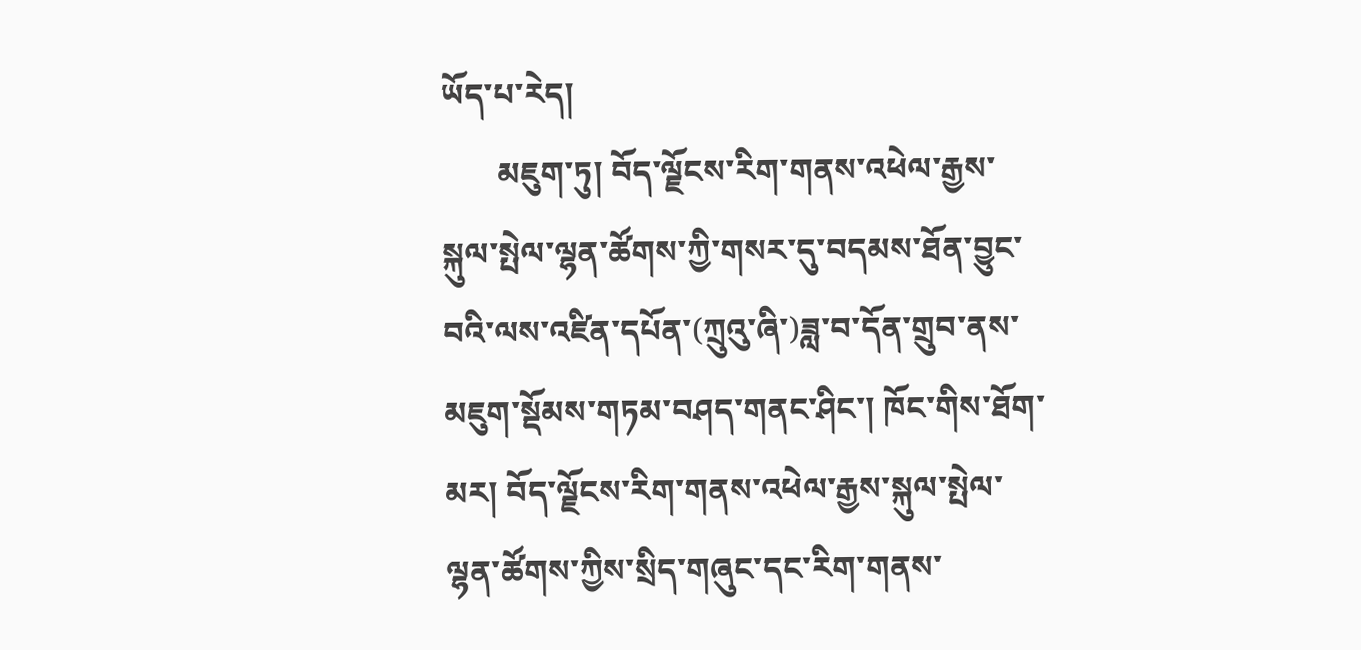ཡོད་པ་རེད།
       མཇུག་ཏུ། བོད་ལྗོངས་རིག་གནས་འཕེལ་རྒྱས་སྐུལ་སྤེལ་ལྷན་ཚོགས་ཀྱི་གསར་དུ་བདམས་ཐོན་བྱུང་བའི་ལས་འཛིན་དཔོན་(ཀྲུའུ་ཞི་)ཟླ་བ་དོན་གྲུབ་ནས་མཇུག་སྡོམས་གཏམ་བཤད་གནང་ཤིང་། ཁོང་གིས་ཐོག་མར། བོད་ལྗོངས་རིག་གནས་འཕེལ་རྒྱས་སྐུལ་སྤེལ་ལྷན་ཚོགས་ཀྱིས་སྲིད་གཞུང་དང་རིག་གནས་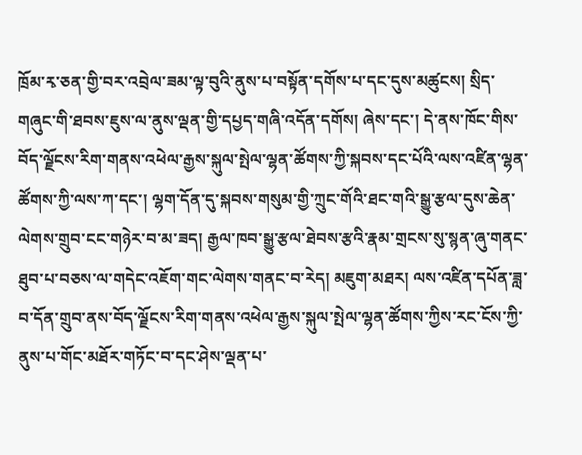ཁྲོམ་རྭ་ཅན་གྱི་བར་འབྲེལ་ཟམ་ལྟ་བུའི་ནུས་པ་བསྟོན་དགོས་པ་དང་དུས་མཚུངས། སྲིད་གཞུང་གི་ཐབས་ཇུས་ལ་ནུས་ལྡན་གྱི་དཔྱད་གཞི་འདོན་དགོས། ཞེས་དང་། དེ་ནས་ཁོང་གིས་བོད་ལྗོངས་རིག་གནས་འཕེལ་རྒྱས་སྐུལ་སྤེལ་ལྷན་ཚོགས་ཀྱི་སྐབས་དང་པོའི་ལས་འཛིན་ལྷན་ཚོགས་ཀྱི་ལས་ཀ་དང་། ལྷག་དོན་དུ་སྐབས་གསུམ་གྱི་ཀྲུང་གོའི་ཐང་གའི་སྒྱུ་རྩལ་དུས་ཆེན་ལེགས་གྲུབ་ངང་གཉེར་བ་མ་ཟད། རྒྱལ་ཁབ་སྒྱུ་རྩལ་ཐེབས་རྩའི་རྣམ་གྲངས་སུ་སྙན་ཞུ་གནང་ཐུབ་པ་བཅས་ལ་གདེང་འཇོག་གང་ལེགས་གནང་བ་རེད། མཇུག་མཐར། ལས་འཛིན་དཔོན་ཟླ་བ་དོན་གྲུབ་ནས་བོད་ལྗོངས་རིག་གནས་འཕེལ་རྒྱས་སྐུལ་སྤེལ་ལྷན་ཚོགས་ཀྱིས་རང་ངོས་ཀྱི་ནུས་པ་གོང་མཐོར་གཏོང་བ་དང་ཤེས་ལྡན་པ་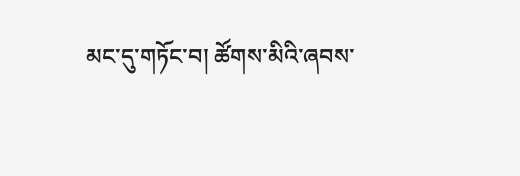མང་དུ་གཏོང་བ། ཚོགས་མིའི་ཞབས་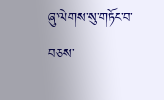ཞུ་ལེགས་སུ་གཏོང་བ་བཅས་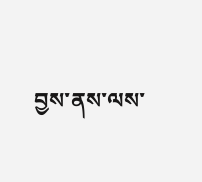བྱས་ནས་ལས་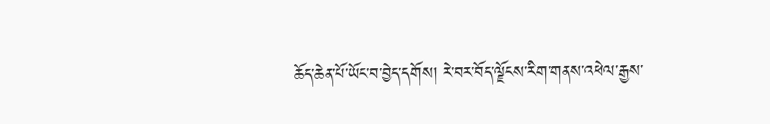ཆོད་ཆེན་པོ་ཡོང་བ་བྱེད་དགོས། རེ་བར་བོད་ལྗོངས་རིག་གནས་འཕེལ་རྒྱས་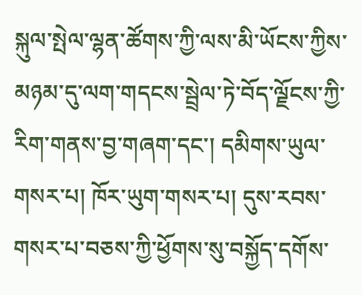སྐུལ་སྤེལ་ལྷན་ཚོགས་ཀྱི་ལས་མི་ཡོངས་ཀྱིས་མཉམ་དུ་ལག་གདངས་སྦྲེལ་ཏེ་བོད་ལྗོངས་ཀྱི་རིག་གནས་བྱ་གཞག་དང་། དམིགས་ཡུལ་གསར་པ། ཁོར་ཡུག་གསར་པ། དུས་རབས་གསར་པ་བཅས་ཀྱི་ཕྱོགས་སུ་བསྐྱོད་དགོས་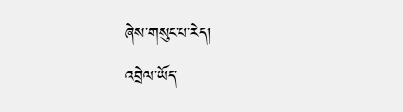ཞེས་གསུང་པ་རེད།
འབྲེལ་ཡོད་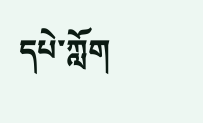དཔེ་ཀློག